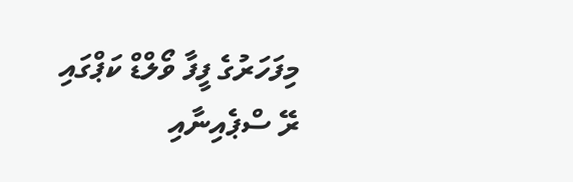މިފަހަރުގެ ފީފާ ވޯލްޑް ކަޕްގައި ރޭ ސްޕެއިނާއި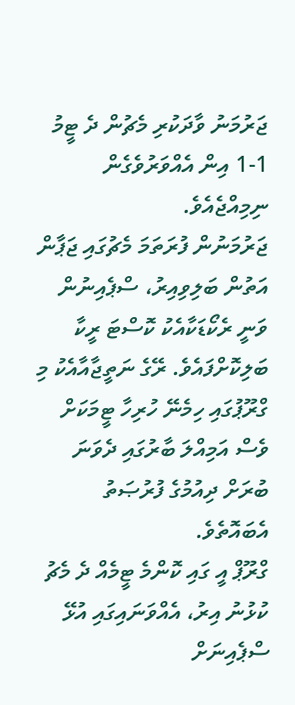ޖަރުމަނު ވާދަކުރި މެޗުން ދެ ޓީމު 1-1 އިން އެއްވަރުވެގެން ނިމިއްޖެއެވެ.
ޖަރުމަނުން ފުރަތަމަ މެޗުގައި ޖަޕާން އަތުން ބަލިވިއިރު، ސްޕެއިނުން ވަނީ ރެކޯޑަކާއެކު ކޮސްޓަ ރީކާ ބަލިކޮށްފައެވެ. ރޭގެ ނަތީޖާއާއެކު މި ގްރޫޕުގައި ހިމެނޭ ހުރިހާ ޓީމަކަށް ވެސް އަމިއްލަ ބާރުގައި ދެވަނަ ބުރަށް ދިއުމުގެ ފުރުޞަތު އެބައޮތެވެ.
ގްރޫޕް އީ ގައި ކޮންމެ ޓީމެއް ދެ މެޗު ކުޅުނު އިރު، އެއްވަނައިގައި އުޅޭ ސްޕެއިނަށް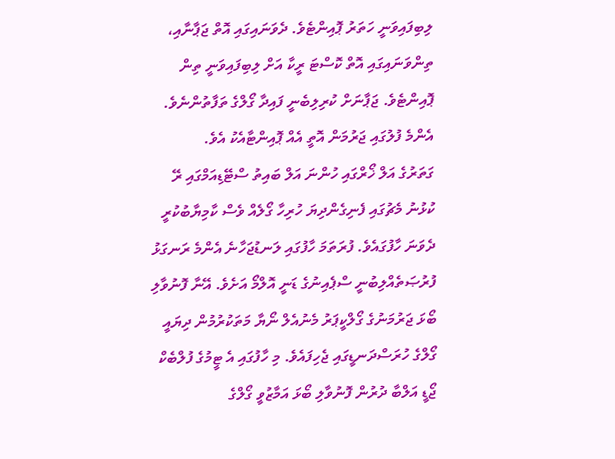ލިބިފައިވަނީ ހަތަރު ޕޮއިންޓެވެ. ދެވަނައިގައި އޮތް ޖަޕާނާއި، ތިންވަނައިގައި އޮތް ކޮސްޓަ ރީކާ އަށް ލިބިފައިވަނީ ތިން ޕޮއިންޓެވެ. ޖަޕާނަށް ކުރިލިބެނީ ފައިދާ ގޯލްގެ ތަފާތުންނެވެ. އެންމެ ފުލުގައި ޖަރުމަން އޮތީ އެއް ޕޮއިންޓާއެކު އެވެ.
ގަތަރުގެ އަލް ޚޯރްގައި ހުންނަ އަލް ބައިތު ސްޓޭޑިއަމްގައި ރޭ ކުޅުނު މެޗުގައި ފެނިގެންދިޔަ ހުރިހާ ގޯލެއް ވެސް ކާމިޔާބުކުރީ ދެވަނަ ހާފުގައެވެ. ފުރަތަމަ ހާފުގައި ލަނޑުޖަހާނެ އެންމެ ރަނގަޅު ފުރުޞަތެއްލިބުނީ ސްޕެއިނުގެ ޑަނީ އޮލްމޯ އަށެވެ. އޭނާ ފޮނުވާލި ބޯޅަ ޖަރުމަނުގެ ގޯލްކީޕަރު މެނުއެލް ނޯޔާ މަތަކުރުމުން ދިޔައީ ގޯލްގެ ހުރަސްދަނޑީގައި ޖެހިފައެވެ. މި ހާފުގައި އެ ޓީމުގެ ފުލްބެކް ޖޯޑީ އަލްބާ ދުރުން ފޮނުވާލި ބޯޅަ އަމާޒުވީ ގޯލްގެ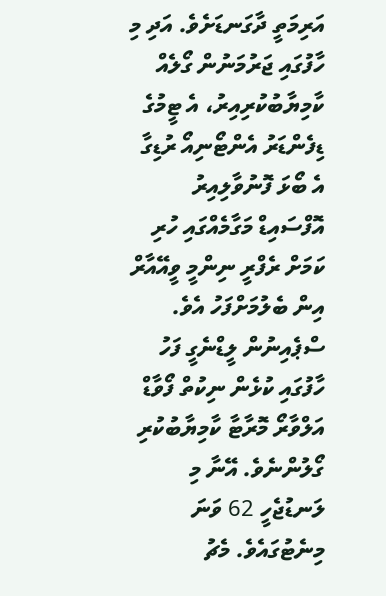އަރިމަތީ ދާގަނޑަށެވެ. އަދި މި ހާފުގައި ޖަރުމަނުން ގޯލެއް ކާމިޔާބުކުރިއިރު، އެ ޓީމުގެ ޑިފެންޑަރު އެންޓޯނިއޯ ރުޑިގާ އެ ބޯޅަ ފޮނުވާލިއިރު އޮފްސައިޑް މަގާމެއްގައި ހުރި ކަމަށް ރެފްރީ ނިންމީ ވީއޭއާރް އިން ބެލުމަށްފަހު އެވެ.
ސްޕެއިނުން ލީޑްނެގީ ފަހު ހާފުގައި ކުޅެން ނިކުތް ފޯވާޑް އަލްވާރޯ މޮރާޓާ ކާމިޔާބުކުރި ގޯލުންނެވެ. އޭނާ މި ލަނޑުޖެހީ 62 ވަނަ މިނެޓުގައެވެ. މެޗު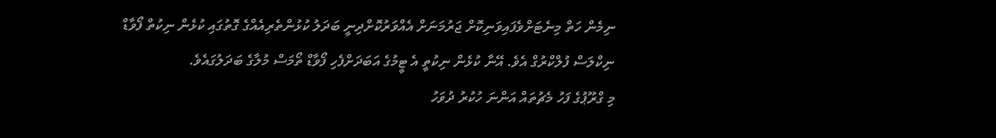ނިމެން ހަތް މިނެޓަށްވެފައިވަނިކޮށް ޖަރުމަނަށް އެއްވަރުކޮށްދިނީ ބަދަލު ކުޅުންތެރިއެއްގެ ގޮތުގައި ކުޅެން ނިކުތް ފޯވާޑް ނިކްލަސް ފުލްކްރުގް އެވެ. އޭނާ ކުޅެން ނިކުތީ އެ ޓީމުގެ އަބަދަށްފެހި ފޯވާޑް ތޯމަސް މުލާގެ ބަދަލުގައެވެ.
މި ގްރޫޕުގެ ފަހު މެޗުތައް އަންނަ ހުކުރު ދުވަހު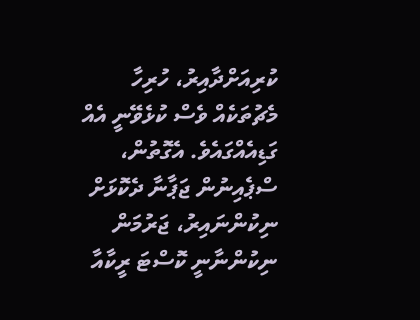ކުރިއަށްދާއިރު، ހުރިހާ މެޗުތަކެއް ވެސް ކުޅެވޭނީ އެއް ގަޑިއެއްގައެވެ. އެގޮތުން، ސްޕެއިނުން ޖަޕާނާ ދެކޮޅަށް ނިކުންނައިރު، ޖަރުމަން ނިކުންނާނީ ކޮސްޓަ ރީކާއާ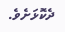ދެކޮޅަށެވެ.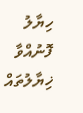ހިޔާލު
ފޮނުއްވާ ޚިޔާލުތައް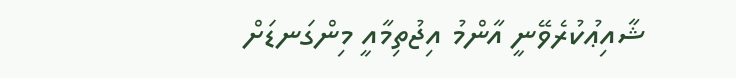ޝާއިޢުކުރެވޭނީ އާންމު އިޖުތިމާއީ މިންގަނޑަށް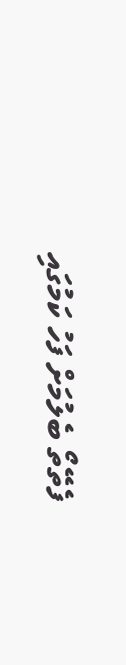ފެތޭތޯ ބެލުމަށް ފަހު ކަމުގައި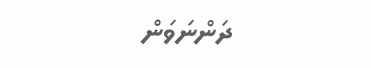ދަންނަވަން